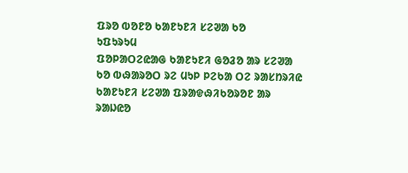ᱯᱨᱚ ᱵᱚᱱᱚ ᱠᱟᱱᱩᱱᱤ ᱥᱮᱣᱟ ᱠᱚ
ᱩᱯᱩᱨᱩᱢ
ᱯᱚᱞᱟᱛᱮᱭᱟᱜ ᱠᱟᱱᱩᱱᱤ ᱜᱚᱲᱚ ᱟᱨ ᱥᱮᱣᱟ ᱠᱚ ᱵᱷᱟᱨᱚᱛ ᱨᱮ ᱢᱩᱞ ᱞᱮᱠᱟ ᱛᱮ ᱨᱟᱥᱴᱨᱤᱭ ᱠᱟᱱᱩᱱᱤ ᱥᱮᱣᱟ ᱯᱨᱟᱫᱷᱤᱠᱚᱨᱚᱱ ᱟᱨ ᱨᱟᱡᱭᱚ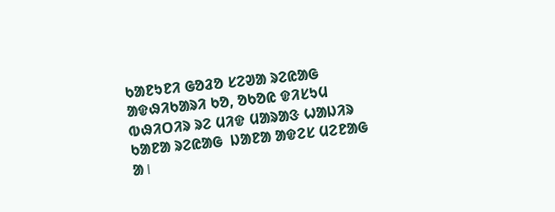ᱠᱟᱱᱩᱱᱤ ᱜᱚᱲᱚ ᱥᱮᱣᱟ ᱨᱮᱭᱟᱜ ᱟᱫᱷᱤᱠᱟᱨᱤ ᱠᱚ, ᱚᱠᱚᱭ ᱫᱤᱥᱩᱢ ᱵᱷᱤᱛᱤᱨ ᱨᱮ ᱢᱤᱫ ᱢᱟᱨᱟᱝ ᱦᱟᱡᱤᱨ ᱠᱟᱱᱟ ᱨᱮᱭᱟᱜ  ᱡᱟᱱᱟ ᱟᱫᱮᱥ ᱢᱮᱱᱟᱜ ᱟ।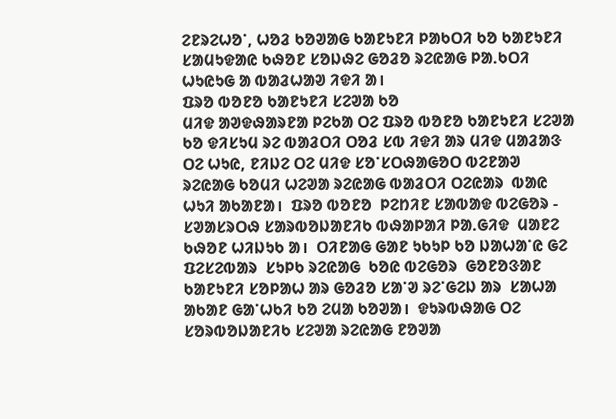ᱮᱱᱨᱮᱦᱚᱸ, ᱦᱚᱲ ᱠᱚᱣᱟᱜ ᱠᱟᱱᱩᱱᱤ ᱞᱟᱠᱛᱤ ᱠᱚ ᱠᱟᱱᱩᱱᱤ ᱥᱟᱢᱩᱫᱟᱭ ᱠᱷᱚᱱ ᱥᱚᱡᱷᱮ ᱜᱚᱲᱚ ᱨᱮᱭᱟᱜ ᱞᱟᱹᱠᱛᱤ ᱦᱩᱭᱩᱜ ᱟ ᱵᱟᱲᱦᱟᱣ ᱤᱫᱤ ᱟ।
ᱯᱨᱚ ᱵᱚᱱᱚ ᱠᱟᱱᱩᱱᱤ ᱥᱮᱣᱟ ᱠᱚ
ᱢᱤᱫ ᱟᱣᱫᱷᱟᱨᱱᱟ ᱞᱮᱠᱟ ᱛᱮ ᱯᱨᱚ ᱵᱚᱱᱚ ᱠᱟᱱᱩᱱᱤ ᱥᱮᱣᱟ ᱠᱚ ᱫᱤᱥᱩᱢ ᱨᱮ ᱵᱟᱲᱛᱤ ᱛᱚᱲ ᱥᱵ ᱤᱫᱤ ᱟᱨ ᱢᱤᱫ ᱢᱟᱲᱟᱝ ᱛᱮ ᱦᱩᱭ, ᱱᱤᱡᱮ ᱛᱮ ᱢᱤᱫ ᱥᱚᱸᱥᱛᱷᱟᱜᱚᱛ ᱵᱮᱱᱟᱣ ᱨᱮᱭᱟᱜ ᱠᱚᱢᱤ ᱦᱮᱣᱟ ᱨᱮᱭᱟᱜ ᱵᱟᱲᱛᱤ ᱛᱮᱭᱟᱨ  ᱵᱟᱭ ᱦᱩᱤ ᱟᱠᱟᱱᱟ।  ᱯᱨᱚ ᱵᱚᱱᱚ  ᱞᱮᱴᱤᱱ ᱥᱟᱵᱟᱫ ᱵᱮᱜᱚᱨ - ᱥᱣᱟᱥᱨᱛᱷ ᱥᱟᱨᱵᱚᱡᱟᱱᱤᱠ ᱵᱷᱟᱞᱟᱤ ᱞᱟᱹᱜᱤᱫ  ᱢᱟᱱᱮ ᱠᱷᱚᱱ ᱦᱤᱡᱩᱠ ᱟ।  ᱛᱤᱱᱟᱜ ᱜᱟᱱ ᱩᱠᱩᱞ ᱠᱚ ᱡᱟᱦᱟᱸᱭ ᱜᱮ ᱯᱮᱥᱮᱵᱟᱨ  ᱥᱩᱞᱠ ᱨᱮᱭᱟᱜ  ᱠᱚᱭ ᱵᱮᱜᱚᱨ  ᱜᱚᱱᱚᱝᱟᱱ ᱠᱟᱱᱩᱱᱤ ᱥᱚᱞᱟᱦ ᱟᱨ ᱜᱚᱲᱚ ᱥᱟᱸᱣ ᱨᱮᱸᱜᱮᱡ ᱟᱨ  ᱥᱟᱦᱟ ᱟᱠᱟᱱ ᱜᱟᱸᱦᱠᱤ ᱠᱚ ᱮᱢᱟ ᱠᱚᱣᱟ।  ᱫᱩᱨᱵᱷᱟᱜ ᱛᱮ ᱥᱚᱨᱵᱚᱡᱟᱱᱤᱠ ᱥᱮᱣᱟ ᱨᱮᱭᱟᱜ ᱱᱚᱣᱟ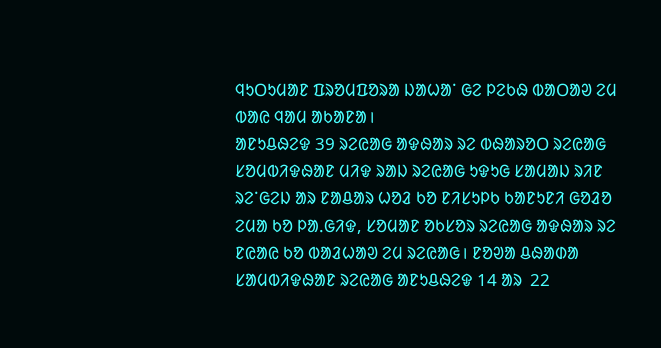ᱧᱩᱛᱩᱢᱟᱱ ᱯᱨᱚᱢᱯᱚᱨᱟ ᱡᱟᱦᱟᱸ ᱜᱮ ᱞᱮᱠᱷ ᱵᱟᱛᱟᱣ ᱮᱢ ᱵᱟᱭ ᱧᱟᱢ ᱟᱠᱟᱱᱟ।
ᱟᱱᱩᱪᱷᱮᱫ 39 ᱨᱮᱭᱟᱜ ᱟᱫᱷᱟᱨ ᱨᱮ ᱵᱷᱟᱨᱚᱛ ᱨᱮᱭᱟᱜ ᱥᱚᱢᱵᱤᱫᱷᱟᱱ ᱢᱤᱫ ᱨᱟᱡ ᱨᱮᱭᱟᱜ ᱩᱫᱩᱜ ᱥᱟᱢᱟᱡ ᱨᱤᱱ ᱨᱮᱸᱜᱮᱡ ᱟᱨ ᱱᱟᱪᱟᱨ ᱦᱚᱲ ᱠᱚ ᱱᱤᱥᱩᱞᱠ ᱠᱟᱱᱩᱱᱤ ᱜᱚᱲᱚ ᱮᱢᱟ ᱠᱚ ᱞᱟᱹᱜᱤᱫ, ᱥᱚᱢᱟᱱ ᱚᱠᱥᱚᱨ ᱨᱮᱭᱟᱜ ᱟᱫᱷᱟᱨ ᱨᱮ ᱱᱭᱟᱭ ᱠᱚ ᱵᱟᱲᱦᱟᱣ ᱮᱢ ᱨᱮᱭᱟᱜ। ᱱᱚᱣᱟ ᱪᱷᱟᱰᱟ ᱥᱟᱢᱵᱤᱫᱷᱟᱱ ᱨᱮᱭᱟᱜ ᱟᱱᱩᱪᱷᱮᱫ 14 ᱟᱨ  22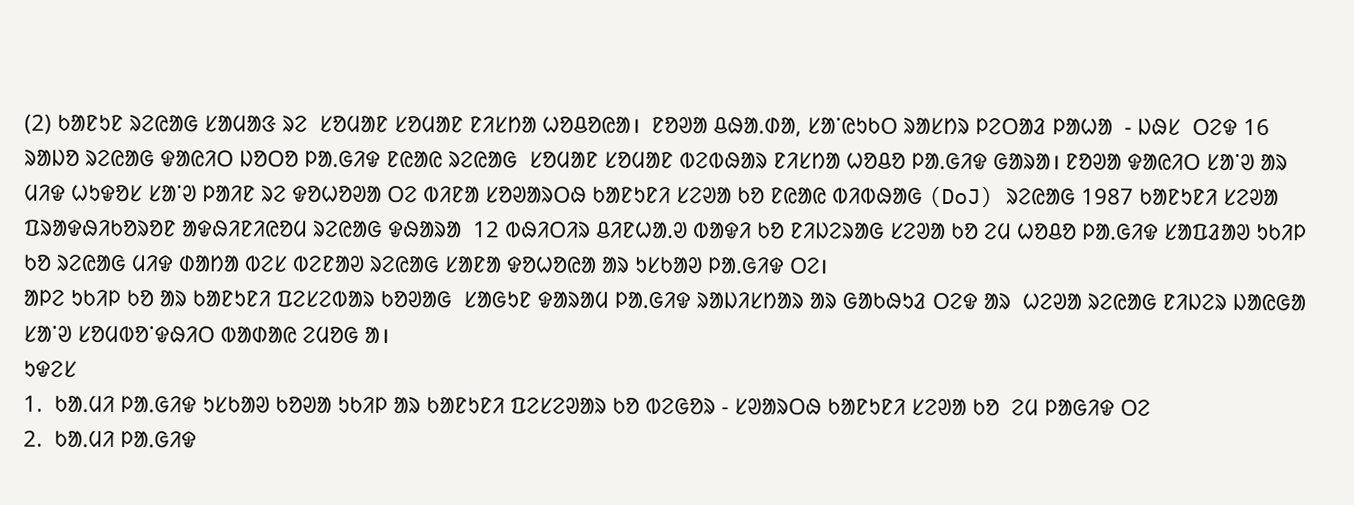(2) ᱠᱟᱱᱩᱱ ᱨᱮᱭᱟᱜ ᱥᱟᱢᱟᱝ ᱨᱮ  ᱥᱚᱢᱟᱱ ᱥᱚᱢᱟᱱ ᱱᱤᱥᱴᱟ ᱦᱚᱪᱚᱭᱟ।  ᱱᱚᱣᱟ ᱪᱷᱟᱹᱰᱟ, ᱥᱟᱸᱭᱩᱠᱛ ᱨᱟᱥᱴᱨ ᱞᱮᱛᱟᱲ ᱞᱟᱦᱟ  - ᱡᱷᱥ  ᱛᱮᱫ 16  ᱨᱟᱡᱚ ᱨᱮᱭᱟᱜ ᱫᱟᱭᱤᱛ ᱡᱚᱛᱚ ᱞᱟᱹᱜᱤᱫ ᱱᱭᱟᱭ ᱨᱮᱭᱟᱜ  ᱥᱚᱢᱟᱱ ᱥᱚᱢᱟᱱ ᱵᱮᱵᱷᱟᱨ ᱱᱤᱥᱴᱟ ᱦᱚᱪᱚ ᱞᱟᱹᱜᱤᱫ ᱜᱟᱨᱟ। ᱱᱚᱣᱟ ᱫᱟᱭᱤᱛ ᱥᱟᱸᱣ ᱟᱨ ᱢᱤᱫ ᱦᱩᱫᱚᱥ ᱥᱟᱸᱣ ᱞᱟᱤᱱ ᱨᱮ ᱫᱚᱦᱚᱣᱟ ᱛᱮ ᱵᱤᱱᱟ ᱥᱚᱣᱟᱨᱛᱷ ᱠᱟᱱᱩᱱᱤ ᱥᱮᱣᱟ ᱠᱚ ᱱᱭᱟᱭ ᱵᱤᱵᱷᱟᱜ (DoJ) ᱨᱮᱭᱟᱜ 1987 ᱠᱟᱱᱩᱱᱤ ᱥᱮᱣᱟ ᱯᱨᱟᱫᱷᱤᱠᱚᱨᱚᱱ ᱟᱫᱷᱤᱱᱤᱭᱚᱢ ᱨᱮᱭᱟᱜ ᱫᱷᱟᱨᱟ  12 ᱵᱷᱤᱛᱤᱨ ᱪᱤᱱᱦᱟᱹᱣ ᱵᱟᱫᱤ ᱠᱚ ᱱᱤᱡᱮᱨᱟᱜ ᱥᱮᱣᱟ ᱠᱚ ᱮᱢ ᱦᱚᱪᱚ ᱞᱟᱹᱜᱤᱫ ᱥᱟᱯᱲᱟᱣ ᱩᱠᱤᱞ ᱠᱚ ᱨᱮᱭᱟᱜ ᱢᱤᱫ ᱰᱟᱴᱟ ᱵᱮᱥ ᱵᱮᱱᱟᱣ ᱨᱮᱭᱟᱜ ᱥᱟᱱᱟ ᱫᱚᱦᱚᱭᱟ ᱟᱨ ᱩᱥᱠᱟᱣ ᱞᱟᱹᱜᱤᱫ ᱛᱮ।
ᱟᱞᱮ ᱩᱠᱤᱞ ᱠᱚ ᱟᱨ ᱠᱟᱱᱩᱱᱤ ᱯᱮᱥᱮᱵᱟᱨ ᱠᱚᱣᱟᱜ  ᱥᱟᱜᱩᱱ ᱫᱟᱨᱟᱢ ᱞᱟᱹᱜᱤᱫ ᱨᱟᱡᱤᱥᱴᱟᱨ ᱟᱨ ᱜᱟᱠᱷᱩᱲ ᱛᱮᱫ ᱟᱨ  ᱦᱮᱣᱟ ᱨᱮᱭᱟᱜ ᱱᱤᱡᱮᱨ ᱡᱟᱭᱜᱟ ᱥᱟᱸᱣ ᱥᱚᱢᱵᱚᱸᱫᱷᱤᱛ ᱵᱟᱰᱟᱭ ᱮᱢᱚᱜ ᱟ।
ᱩᱫᱮᱥ
1.  ᱠᱟᱹᱢᱤ ᱞᱟᱹᱜᱤᱫ ᱩᱥᱠᱟᱣ ᱠᱚᱣᱟ ᱩᱠᱤᱞ ᱟᱨ ᱠᱟᱱᱩᱱᱤ ᱯᱮᱥᱮᱣᱟᱨ ᱠᱚ ᱵᱮᱜᱚᱨ - ᱥᱣᱟᱨᱛᱷ ᱠᱟᱱᱩᱱᱤ ᱥᱮᱣᱟ ᱠᱚ  ᱮᱢ ᱞᱟᱜᱤᱫ ᱛᱮ
2.  ᱠᱟᱹᱢᱤ ᱞᱟᱹᱜᱤᱫ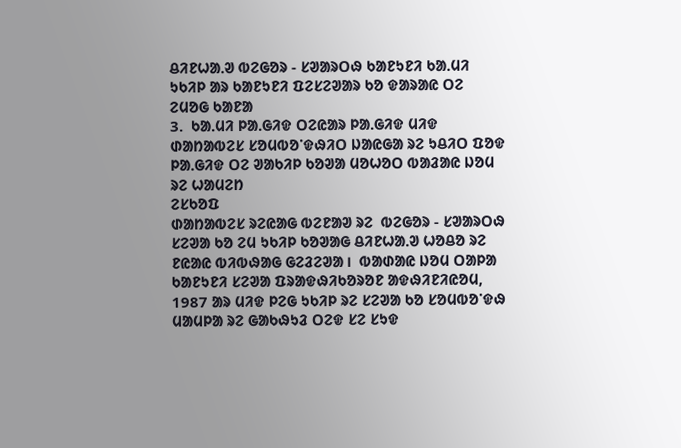ᱪᱤᱱᱦᱟᱹᱣ ᱵᱮᱜᱚᱨ - ᱥᱣᱟᱨᱛᱷ ᱠᱟᱱᱩᱱᱤ ᱠᱟᱹᱢᱤ ᱩᱠᱤᱞ ᱟᱨ ᱠᱟᱱᱩᱱᱤ ᱯᱮᱥᱮᱣᱟᱨ ᱠᱚ ᱫᱟᱨᱟᱭ ᱛᱮ ᱮᱢᱚᱜ ᱠᱟᱱᱟ
3.  ᱠᱟᱹᱢᱤ ᱞᱟᱹᱜᱤᱫ ᱛᱮᱭᱟᱨ ᱞᱟᱹᱜᱤᱫ ᱢᱤᱫ ᱰᱟᱴᱟᱵᱮᱥ ᱥᱚᱢᱵᱚᱸᱫᱷᱤᱛ ᱡᱟᱭᱜᱟ ᱨᱮ ᱩᱪᱤᱛ ᱯᱚᱫ ᱞᱟᱹᱜᱤᱫ ᱛᱮ ᱣᱟᱠᱤᱞ ᱠᱚᱣᱟ ᱢᱚᱦᱚᱛ ᱵᱟᱲᱟᱭ ᱡᱚᱢ ᱨᱮ ᱦᱟᱢᱮᱴ
ᱮᱥᱠᱚᱯ
ᱰᱟᱴᱟᱵᱮᱥ ᱨᱮᱭᱟᱜ ᱵᱮᱱᱟᱣ ᱨᱮ  ᱵᱮᱜᱚᱨ - ᱥᱣᱟᱨᱛᱷ ᱥᱮᱣᱟ ᱠᱚ ᱮᱢ ᱩᱠᱤᱞ ᱠᱚᱣᱟᱜ ᱪᱤᱱᱦᱟᱹᱣ ᱦᱚᱪᱚ ᱨᱮ ᱱᱭᱟᱭ ᱵᱤᱵᱷᱟᱜ ᱜᱮᱲᱮᱣᱟ।  ᱵᱟᱰᱟᱭ ᱡᱚᱢ ᱛᱟᱞᱟ ᱠᱟᱱᱩᱱᱤ ᱥᱮᱣᱟ ᱯᱨᱟᱫᱷᱤᱠᱚᱨᱚᱱ ᱟᱫᱷᱤᱱᱤᱭᱚᱢ, 1987 ᱟᱨ ᱢᱤᱫ ᱞᱮᱜ ᱩᱠᱤᱞ ᱨᱮ ᱥᱮᱣᱟ ᱠᱚ ᱥᱚᱢᱵᱚᱸᱫᱷ ᱢᱟᱢᱞᱟ ᱨᱮ ᱜᱟᱠᱷᱩᱲ ᱛᱮᱫ ᱥᱮ ᱥᱩᱫ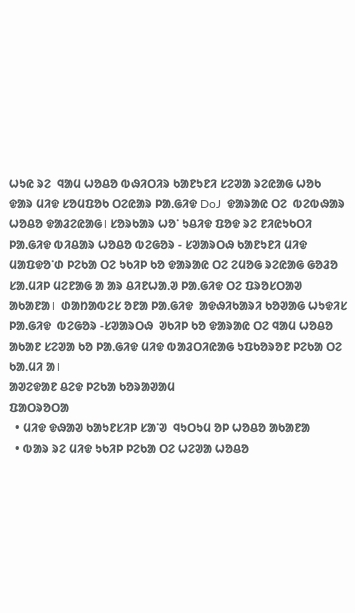ᱦᱩᱭ ᱨᱮ  ᱧᱟᱢ ᱦᱚᱪᱚ ᱵᱷᱤᱛᱤᱨ ᱠᱟᱱᱩᱱᱤ ᱥᱮᱣᱟ ᱨᱮᱭᱟᱜ ᱦᱚᱠ ᱫᱟᱨ ᱢᱤᱫ ᱥᱚᱢᱯᱚᱠ ᱛᱮᱭᱟᱨ ᱞᱟᱹᱜᱤᱫ DoJ  ᱫᱟᱨᱟᱭ ᱛᱮ  ᱵᱮᱵᱷᱟᱨ ᱦᱚᱪᱚ ᱫᱟᱲᱮᱭᱟᱜ। ᱥᱚᱨᱠᱟᱨ ᱦᱚᱸ ᱩᱪᱤᱫ ᱯᱚᱫ ᱨᱮ ᱱᱤᱭᱩᱠᱛᱤ ᱞᱟᱹᱜᱤᱫ ᱵᱤᱪᱟᱨ ᱦᱚᱪᱚ ᱵᱮᱜᱚᱨ - ᱥᱣᱟᱨᱛᱷ ᱠᱟᱱᱩᱱᱤ ᱢᱤᱫ ᱢᱟᱯᱫᱚᱸᱰ ᱞᱮᱠᱟ ᱛᱮ ᱩᱠᱤᱞ ᱠᱚ ᱫᱟᱨᱟᱭ ᱛᱮ ᱮᱢᱚᱜ ᱨᱮᱭᱟᱜ ᱜᱚᱲᱚ ᱥᱟᱹᱢᱤᱞ ᱢᱮᱱᱟᱜ ᱟ ᱟᱨ ᱪᱤᱱᱦᱟᱹᱣ ᱞᱟᱹᱜᱤᱫ ᱛᱮ ᱯᱨᱚᱥᱛᱟᱣ ᱟᱠᱟᱱᱟ।  ᱰᱟᱴᱟᱵᱮᱥ ᱚᱱᱟ ᱞᱟᱹᱜᱤᱫ  ᱟᱫᱷᱤᱠᱟᱨᱤ ᱠᱚᱣᱟᱜ ᱦᱩᱫᱤᱥ ᱞᱟᱹᱜᱤᱫ  ᱵᱮᱜᱚᱨ -ᱥᱣᱟᱨᱛᱷ  ᱣᱠᱤᱞ ᱠᱚ ᱫᱟᱨᱟᱭ ᱛᱮ ᱧᱟᱢ ᱦᱚᱪᱚ ᱟᱠᱟᱱ ᱥᱮᱣᱟ ᱠᱚ ᱞᱟᱹᱜᱤᱫ ᱢᱤᱫ ᱵᱟᱲᱛᱤᱭᱟᱜ ᱩᱯᱠᱚᱨᱚᱱ ᱞᱮᱠᱟ ᱛᱮ ᱠᱟᱹᱢᱤ ᱟ।
ᱟᱣᱮᱫᱟᱱ ᱪᱮᱫ ᱞᱮᱠᱟ ᱠᱚᱨᱟᱣᱟᱢ
ᱯᱟᱛᱨᱚᱛᱟ
  • ᱢᱤᱫ ᱫᱷᱟᱣ ᱠᱟᱩᱱᱥᱤᱞ ᱥᱟᱸᱣ  ᱧᱩᱛᱩᱢ ᱚᱞ ᱦᱚᱪᱚ ᱟᱠᱟᱱᱟ
  • ᱵᱟᱨ ᱨᱮ ᱢᱤᱫ ᱩᱠᱤᱞ ᱞᱮᱠᱟ ᱛᱮ ᱦᱮᱣᱟ ᱦᱚᱪᱚ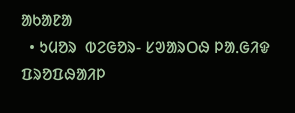ᱟᱠᱟᱱᱟ
  • ᱩᱢᱚᱨ  ᱵᱮᱜᱚᱨ- ᱥᱣᱟᱨᱛᱷ ᱞᱟᱹᱜᱤᱫ ᱯᱨᱚᱯᱷᱟᱤᱞ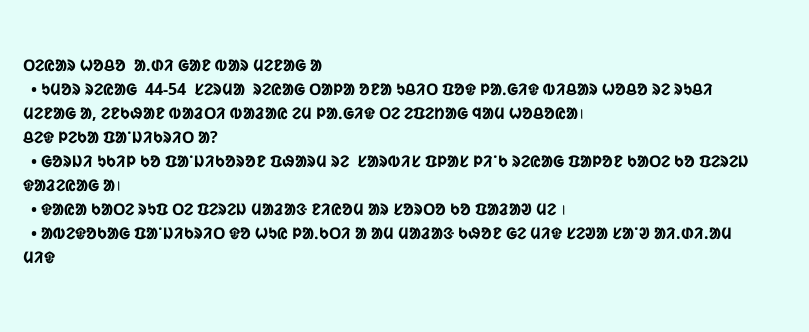ᱛᱮᱭᱟᱨ ᱦᱚᱪᱚ  ᱟᱹᱰᱤ ᱜᱟᱱ ᱵᱟᱨ ᱢᱮᱱᱟᱜ ᱟ
  • ᱩᱢᱚᱨ ᱨᱮᱭᱟᱜ  44-54  ᱥᱮᱨᱢᱟ  ᱨᱮᱭᱟᱜ ᱛᱟᱞᱟ ᱚᱱᱟ ᱩᱪᱤᱛ ᱯᱚᱫ ᱞᱟᱹᱜᱤᱫ ᱵᱤᱪᱟᱨ ᱦᱚᱪᱚ ᱨᱮ ᱨᱩᱪᱤ ᱢᱮᱱᱟᱜ ᱟ, ᱮᱱᱠᱷᱟᱱ ᱵᱟᱲᱛᱤ ᱵᱟᱲᱟᱭ ᱮᱢ ᱞᱟᱹᱜᱤᱫ ᱛᱮ ᱮᱯᱮᱴᱟᱜ ᱧᱟᱢ ᱦᱚᱪᱚᱭᱟ।
ᱪᱮᱫ ᱞᱮᱠᱟ ᱯᱟᱸᱡᱤᱠᱨᱤᱛ ᱟ?
  • ᱜᱚᱨᱡᱤ ᱩᱠᱤᱞ ᱠᱚ ᱯᱟᱸᱡᱤᱠᱚᱨᱚᱱ ᱯᱷᱟᱨᱢ ᱨᱮ  ᱥᱟᱨᱵᱤᱥ ᱯᱞᱟᱥ ᱞᱤᱸᱠ ᱨᱮᱭᱟᱜ ᱯᱟᱞᱚᱱ ᱠᱟᱛᱮ ᱠᱚ ᱯᱮᱨᱮᱡ ᱫᱟᱲᱮᱭᱟᱜ ᱟ।
  • ᱫᱟᱭᱟ ᱠᱟᱛᱮ ᱨᱩᱯ ᱛᱮ ᱯᱮᱨᱮᱡ ᱢᱟᱲᱟᱝ ᱱᱤᱭᱚᱢ ᱟᱨ ᱥᱚᱨᱛᱚ ᱠᱚ ᱯᱟᱲᱟᱣ ᱢᱮ ।
  • ᱟᱵᱮᱫᱚᱠᱟᱜ ᱯᱟᱸᱡᱤᱠᱨᱤᱛ ᱫᱚ ᱦᱩᱭ ᱞᱟᱹᱠᱛᱤ ᱟ ᱟᱢ ᱢᱟᱲᱟᱝ ᱠᱷᱚᱱ ᱜᱮ ᱢᱤᱫ ᱥᱮᱣᱟ ᱥᱟᱸᱣ ᱟᱤ.ᱰᱤ.ᱟᱢ ᱢᱤᱫ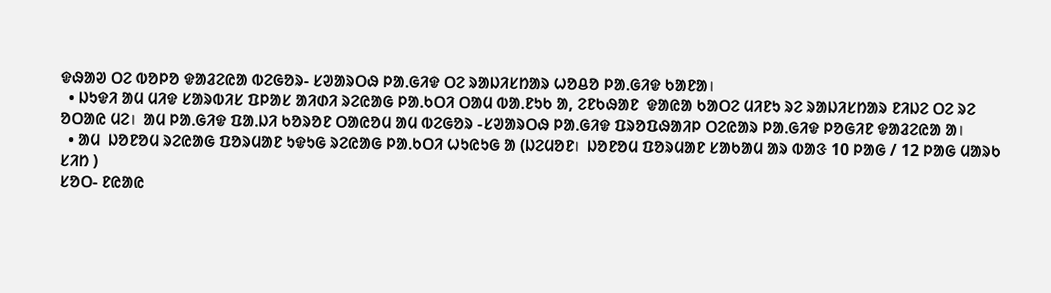ᱫᱷᱟᱣ ᱛᱮ ᱵᱚᱞᱚ ᱫᱟᱲᱮᱭᱟ ᱵᱮᱜᱚᱨ- ᱥᱣᱟᱨᱛᱷ ᱞᱟᱹᱜᱤᱫ ᱛᱮ ᱨᱟᱡᱤᱥᱴᱟᱨ ᱦᱚᱪᱚ ᱞᱟᱹᱜᱤᱫ ᱠᱟᱱᱟ।
  • ᱡᱩᱫᱤ ᱟᱢ ᱢᱤᱫ ᱥᱟᱨᱵᱤᱥ ᱯᱞᱟᱥ ᱟᱤᱰᱤ ᱨᱮᱭᱟᱜ ᱞᱟᱹᱠᱛᱤ ᱛᱟᱢ ᱵᱟᱹᱱᱩᱠ ᱟ, ᱮᱱᱠᱷᱟᱱ  ᱫᱟᱭᱟ ᱠᱟᱛᱮ ᱢᱤᱱᱩ ᱨᱮ ᱨᱟᱡᱤᱥᱴᱟᱨ ᱱᱤᱡᱮ ᱛᱮ ᱨᱮ ᱚᱛᱟᱭ ᱢᱮ।  ᱟᱢ ᱞᱟᱹᱜᱤᱫ ᱯᱟᱹᱡᱤ ᱠᱚᱨᱚᱱ ᱛᱟᱭᱚᱢ ᱟᱢ ᱵᱮᱜᱚᱨ -ᱥᱣᱟᱨᱛᱷ ᱞᱟᱹᱜᱤᱫ ᱯᱨᱚᱯᱷᱟᱤᱞ ᱛᱮᱭᱟᱨ ᱞᱟᱹᱜᱤᱫ ᱞᱚᱜᱤᱱ ᱫᱟᱲᱮᱭᱟ ᱟ।
  • ᱟᱢ  ᱡᱚᱱᱚᱢ ᱨᱮᱭᱟᱜ ᱯᱚᱨᱢᱟᱱ ᱩᱫᱩᱜ ᱨᱮᱭᱟᱜ ᱞᱟᱹᱠᱛᱤ ᱦᱩᱭᱩᱜ ᱟ (ᱡᱮᱢᱚᱱ।  ᱡᱚᱱᱚᱢ ᱯᱚᱨᱢᱟᱱ ᱥᱟᱠᱟᱢ ᱟᱨ ᱵᱟᱝ 10 ᱞᱟᱜ / 12 ᱞᱟᱜ ᱢᱟᱨᱠ ᱥᱤᱴ )
ᱥᱚᱛ- ᱱᱭᱟᱭ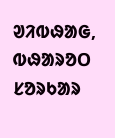ᱣᱤᱵᱷᱟᱜ, ᱵᱷᱟᱨᱚᱛ ᱥᱚᱨᱠᱟᱨ